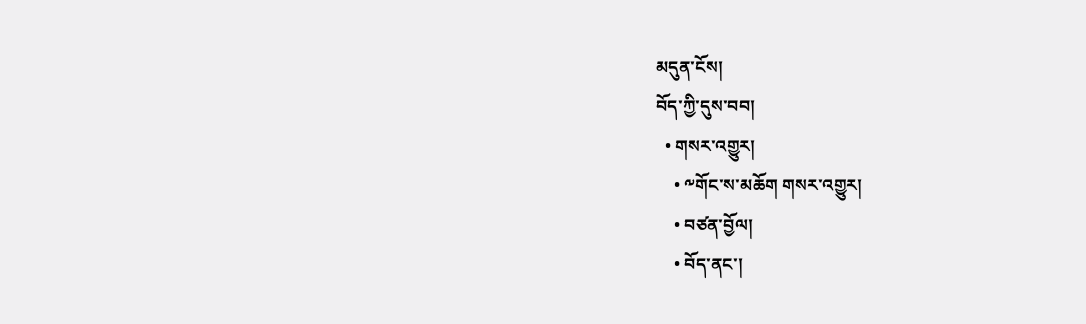མདུན་ངོས།
བོད་ཀྱི་དུས་བབ།
  • གསར་འགྱུར།
    • ༸གོང་ས་མཆོག གསར་འགྱུར།
    • བཙན་བྱོལ།
    • བོད་ནང་།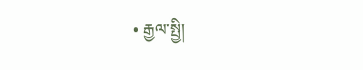• རྒྱལ་སྤྱི།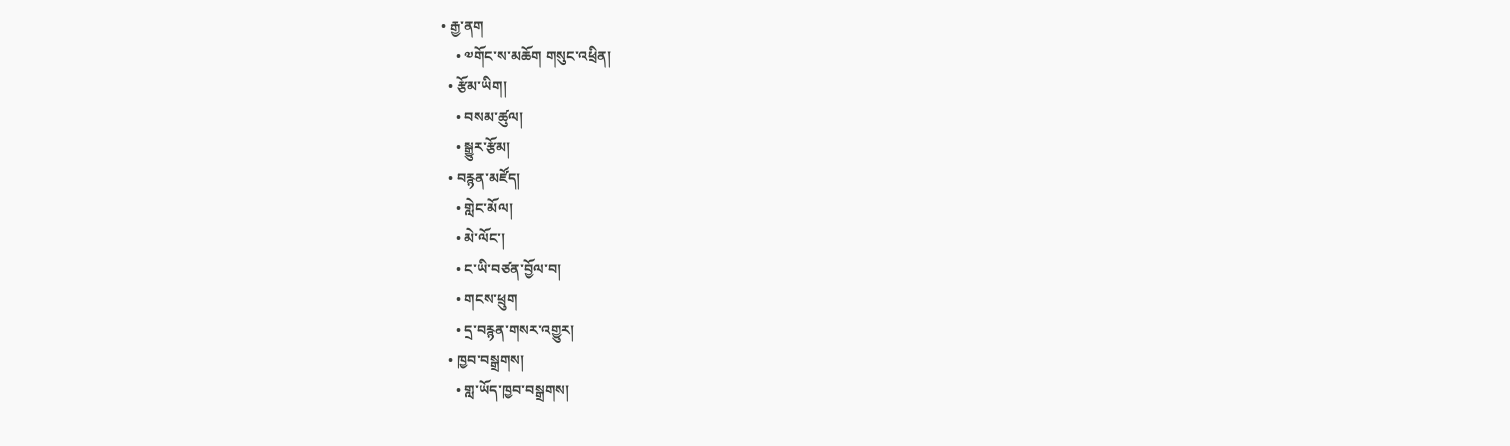• རྒྱ་ནག
    • ༧གོང་ས་མཆོག གསུང་འཕྲིན།
  • རྩོམ་ཡིག།
    • བསམ་ཚུལ།
    • སྒྱུར་རྩོམ།
  • བརྙན་མཛོད།
    • གླེང་མོལ།
    • མེ་ལོང་།
    • ང་ཡི་བཙན་བྱོལ་བ།
    • གངས་ཕྲུག
    • དྲ་བརྙན་གསར་འགྱུར།
  • ཁྱབ་བསྒྲགས།
    • གླ་ཡོད་ཁྱབ་བསྒྲགས།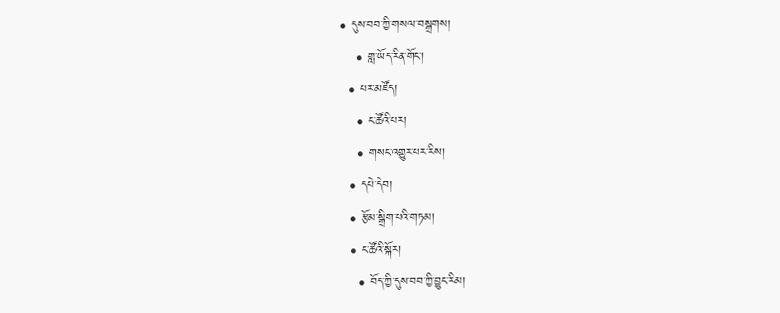• དུས་བབ་ཀྱི་གསལ་བསྒྲགས།
    • གླ་ཡོད་རིན་གོང་།
  • པར་མཛོད།
    • ང་ཚོའི་པར།
    • གསང་འགྱུར་པར་རིས།
  • དཔེ་དེབ།
  • རྩོམ་སྒྲིག་པའི་གཏམ།
  • ང་ཚོའི་སྐོར།
    • བོད་ཀྱི་དུས་བབ་ཀྱི་བྱུང་རིམ།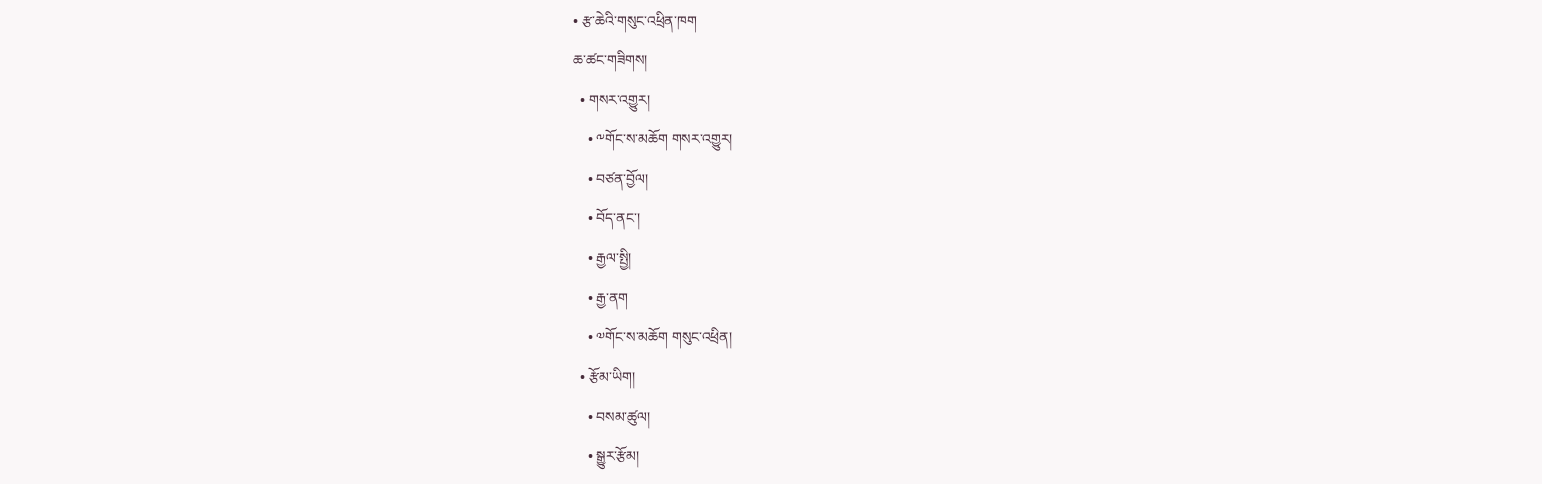• རྩ་ཆེའི་གསུང་འཕྲིན་ཁག
ཆ་ཚང་གཟིགས།
  • གསར་འགྱུར།
    • ༸གོང་ས་མཆོག གསར་འགྱུར།
    • བཙན་བྱོལ།
    • བོད་ནང་།
    • རྒྱལ་སྤྱི།
    • རྒྱ་ནག
    • ༧གོང་ས་མཆོག གསུང་འཕྲིན།
  • རྩོམ་ཡིག།
    • བསམ་ཚུལ།
    • སྒྱུར་རྩོམ།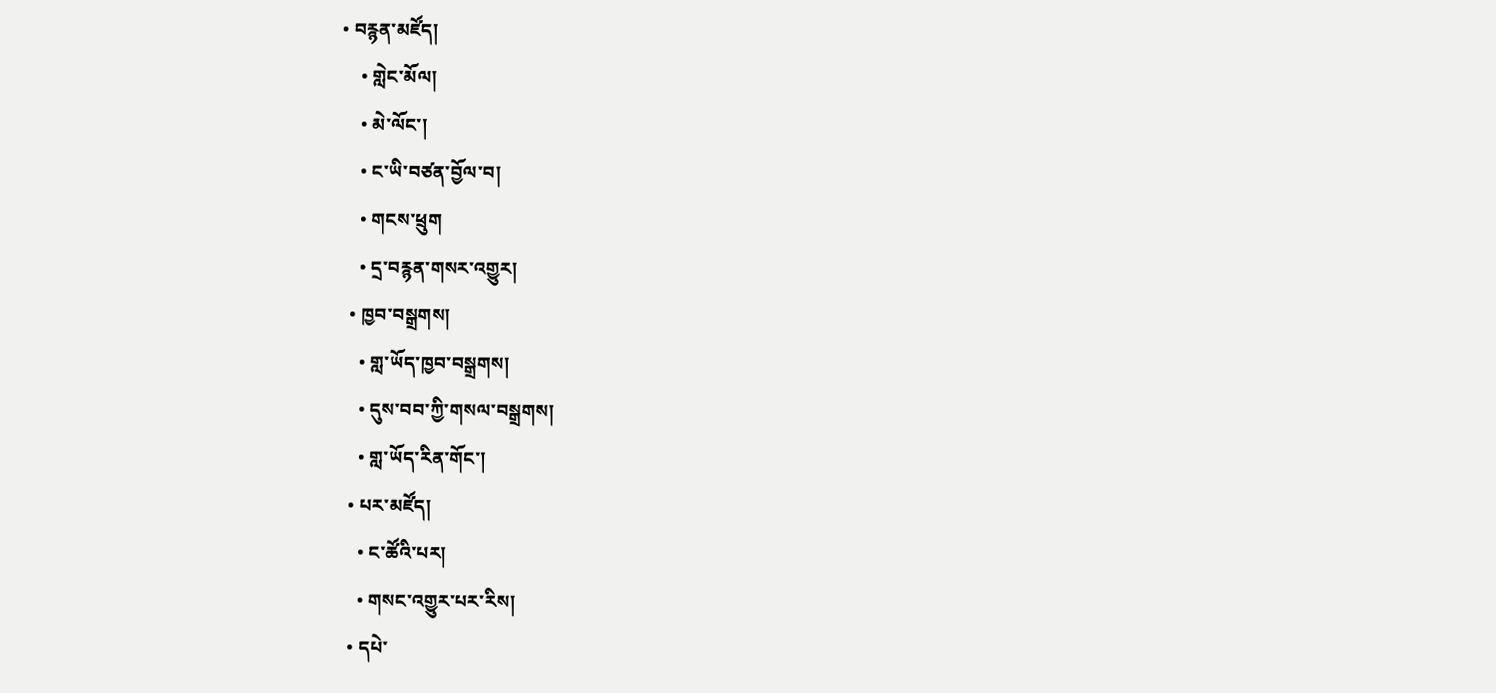• བརྙན་མཛོད།
    • གླེང་མོལ།
    • མེ་ལོང་།
    • ང་ཡི་བཙན་བྱོལ་བ།
    • གངས་ཕྲུག
    • དྲ་བརྙན་གསར་འགྱུར།
  • ཁྱབ་བསྒྲགས།
    • གླ་ཡོད་ཁྱབ་བསྒྲགས།
    • དུས་བབ་ཀྱི་གསལ་བསྒྲགས།
    • གླ་ཡོད་རིན་གོང་།
  • པར་མཛོད།
    • ང་ཚོའི་པར།
    • གསང་འགྱུར་པར་རིས།
  • དཔེ་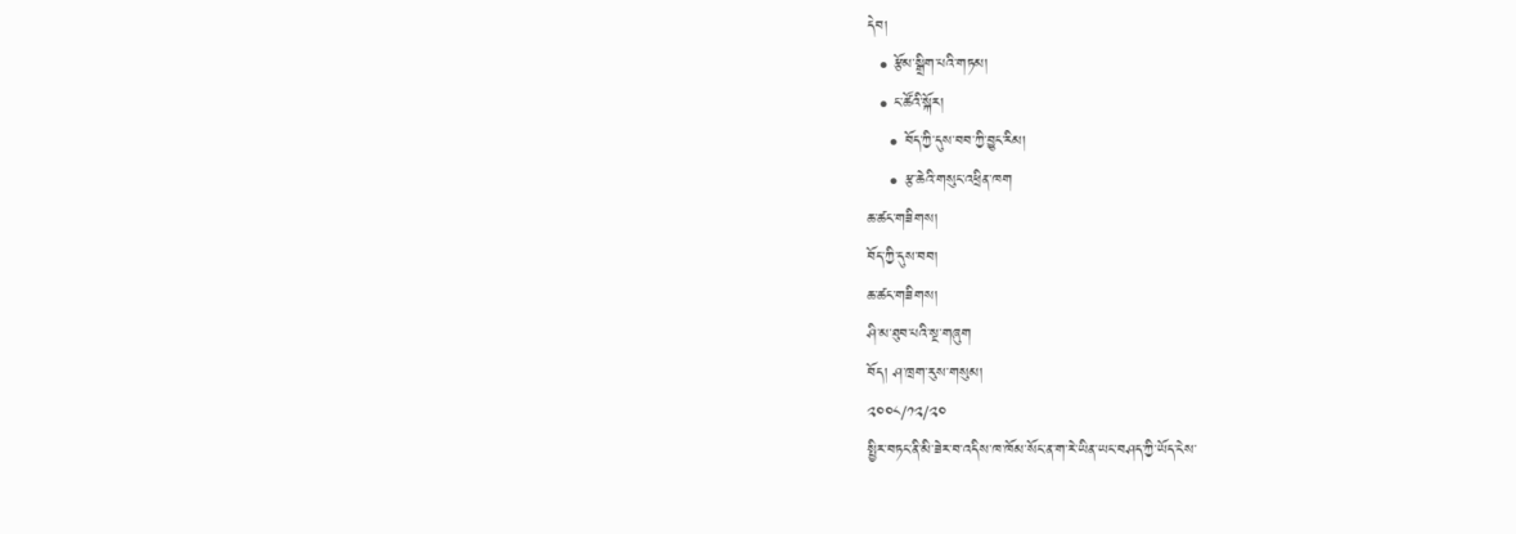དེབ།
  • རྩོམ་སྒྲིག་པའི་གཏམ།
  • ང་ཚོའི་སྐོར།
    • བོད་ཀྱི་དུས་བབ་ཀྱི་བྱུང་རིམ།
    • རྩ་ཆེའི་གསུང་འཕྲིན་ཁག
ཆ་ཚང་གཟིགས།
བོད་ཀྱི་དུས་བབ།
ཆ་ཚང་གཟིགས།
ཤི་མ་ཐུབ་པའི་སྔ་གཞུག
བོད། ཤ་ཁྲག་རུས་གསུམ།
༢༠༠༨/༡༢/༢༠
སྤྱིར་བཏང་ནི་མི་ཟེར་བ་འདིས་ཁ་ཁོམ་སོང་ན་ག་རེ་ཡིན་ཡང་བཤད་ཀྱི་ཡོད་ངེས་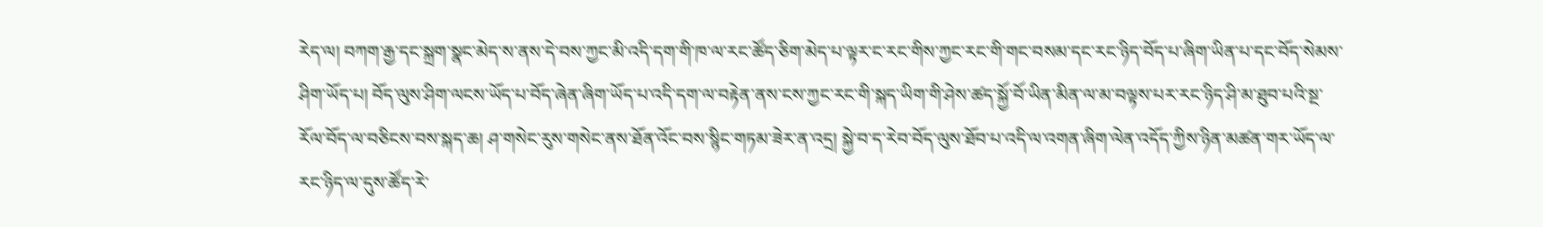རེད་ལ། བཀག་རྒྱ་དང་སྐྲག་སྣང་མེད་ས་ནས་དེ་བས་ཀྱང་མི་འདི་དག་གི་ཁ་ལ་རང་ཚོད་ཅིག་མེད་པ་ལྟར་ང་རང་གིས་ཀྱང་རང་གི་གང་བསམ་དང་རང་ཉིད་བོད་པ་ཞིག་ཡིན་པ་དང་བོད་སེམས་ཤིག་ཡོད་པ། བོད་ལུས་ཤིག་ལངས་ཡོད་པ་བོད་ཞེན་ཞིག་ཡོད་པ་འདི་དག་ལ་བརྟེན་ནས་ངས་ཀྱང་རང་གི་སྐད་ཡིག་གི་ཤེས་ཚད་སྐྱོ་བོ་ཡིན་མིན་ལ་མ་བལྟས་པར་རང་ཉིད་ཤི་མ་ཐུབ་པའི་སྔ་རོལ་བོད་ལ་བཅིངས་བས་སྐད་ཆ། ཤ་གསེང་རུས་གསེང་ནས་ཐོན་འོང་བས་སྙིང་གཏམ་ཟེར་ན་འདྲ། སྐྱེ་བ་ད་རེབ་བོད་ལུས་ཐོབ་པ་འདི་ལ་འགན་ཞིག་ལེན་འདོད་ཀྱིས་ཉིན་མཚན་གར་ཡོད་ལ་རང་ཉིད་ལ་དུས་ཚོད་རེ་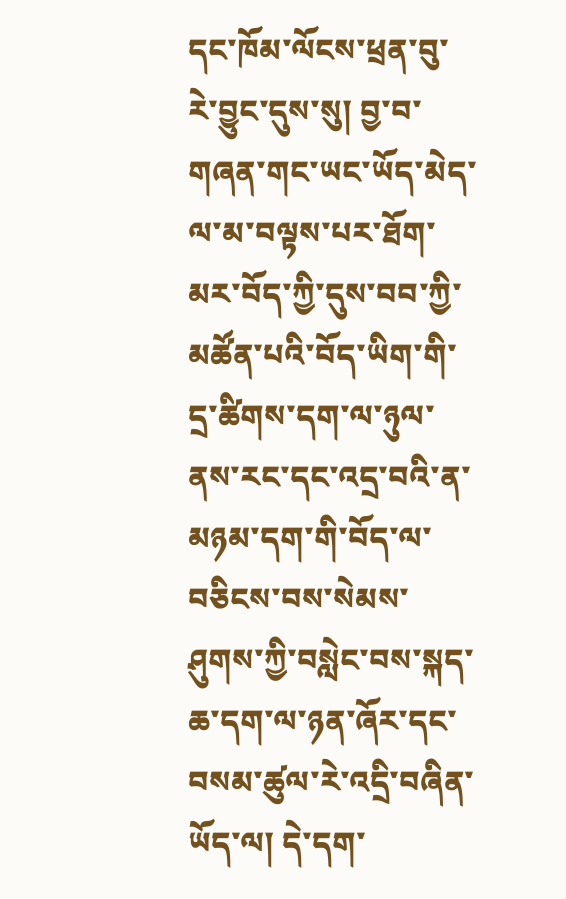དང་ཁོམ་ལོངས་ཕྲན་བུ་རེ་བྱུང་དུས་སུ། བྱ་བ་གཞན་གང་ཡང་ཡོད་མེད་ལ་མ་བལྟས་པར་ཐོག་མར་བོད་ཀྱི་དུས་བབ་ཀྱི་མཚོན་པའི་བོད་ཡིག་གི་དྲ་ཚིགས་དག་ལ་ཉུལ་ནས་རང་དང་འདྲ་བའི་ན་མཉམ་དག་གི་བོད་ལ་བཅིངས་བས་སེམས་ཤུགས་ཀྱི་བསླེང་བས་སྐད་ཆ་དག་ལ་ཉན་ཞོར་དང་བསམ་ཚུལ་རེ་འདྲི་བཞིན་ཡོད་ལ། དེ་དག་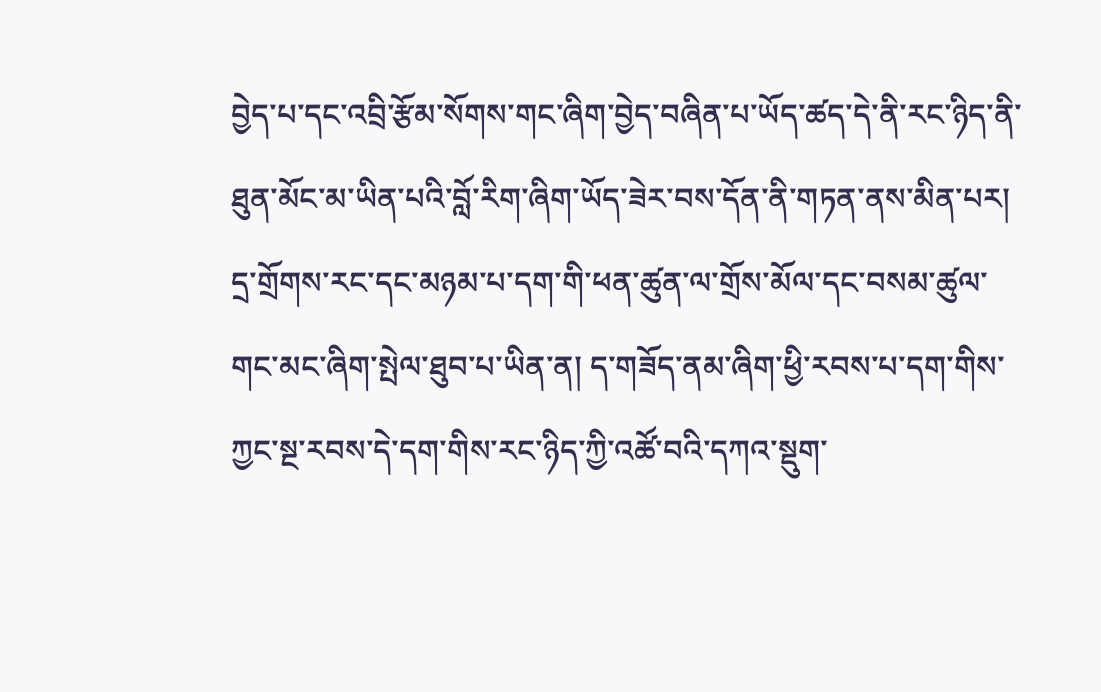བྱེད་པ་དང་འབྲི་རྩོམ་སོགས་གང་ཞིག་བྱེད་བཞིན་པ་ཡོད་ཚད་དེ་ནི་རང་ཉིད་ནི་ཐུན་མོང་མ་ཡིན་པའི་བློ་རིག་ཞིག་ཡོད་ཟེར་བས་དོན་ནི་གཏན་ནས་མིན་པར། དྲ་གྲོགས་རང་དང་མཉམ་པ་དག་གི་ཕན་ཚུན་ལ་གྲོས་མོལ་དང་བསམ་ཚུལ་གང་མང་ཞིག་སྤེལ་ཐུབ་པ་ཡིན་ན། ད་གཟོད་ནམ་ཞིག་ཕྱི་རབས་པ་དག་གིས་ཀྱང་སྔ་རབས་དེ་དག་གིས་རང་ཉིད་ཀྱི་འཚོ་བའི་དཀའ་སྡུག་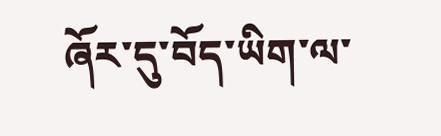ཞོར་དུ་བོད་ཡིག་ལ་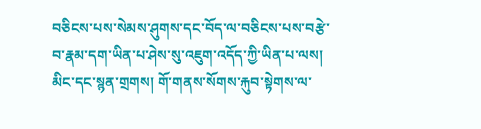བཅིངས་པས་སེམས་ཤུགས་དང་བོད་ལ་བཅིངས་པས་བརྩེ་བ་རྣམ་དག་ཡིན་པ་ཤེས་སུ་འཇུག་འདོད་ཀྱི་ཡིན་པ་ལས། མིང་དང་སྙན་གྲགས། གོ་གནས་སོགས་རྐུབ་སྟེགས་ལ་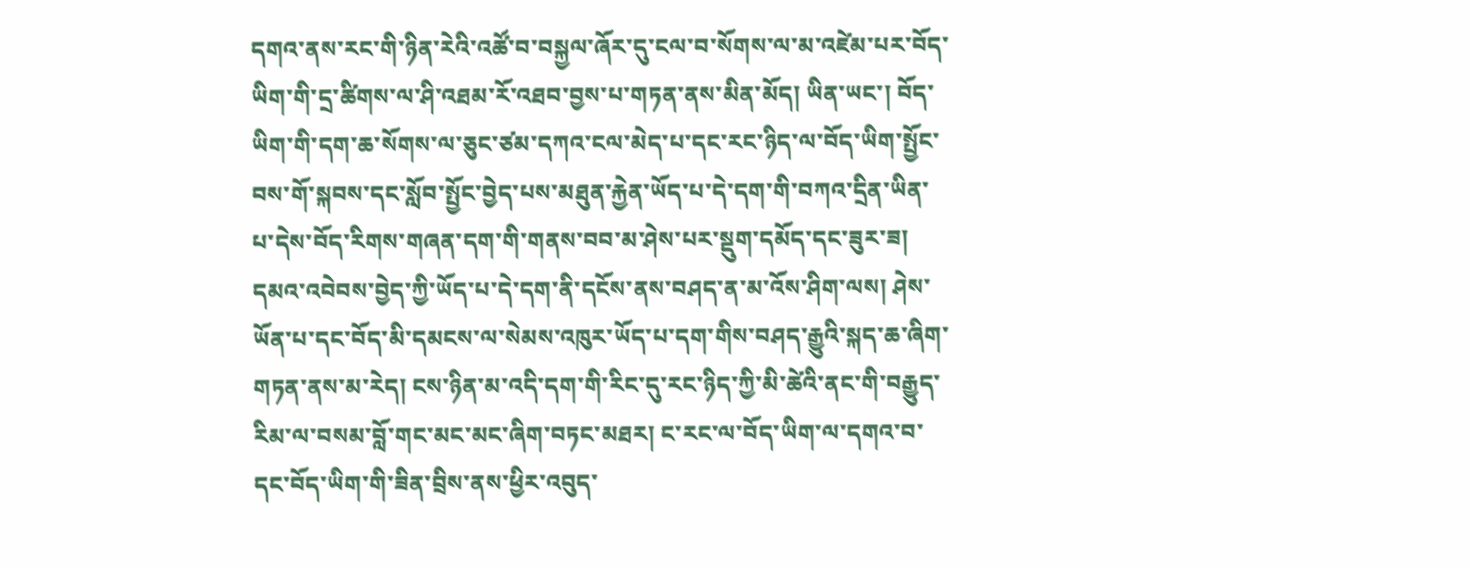དགའ་ནས་རང་གི་ཉིན་རེའི་འཚོ་བ་བསྐྱལ་ཞོར་དུ་ངལ་བ་སོགས་ལ་མ་འཛེམ་པར་བོད་ཡིག་གི་དྲ་ཚིགས་ལ་ཤི་འཐམ་རོ་འཐབ་བྱས་པ་གཏན་ནས་མིན་མོད། ཡིན་ཡང་། བོད་ཡིག་གི་དག་ཆ་སོགས་ལ་ཅུང་ཙམ་དཀའ་ངལ་མེད་པ་དང་རང་ཉིད་ལ་བོད་ཡིག་སྤྱོང་བས་གོ་སྐབས་དང་སློབ་སྤྱོང་བྱེད་པས་མཐུན་རྐྱེན་ཡོད་པ་དེ་དག་གི་བཀའ་དྲིན་ཡིན་པ་དེས་བོད་རིགས་གཞན་དག་གི་གནས་བབ་མ་ཤེས་པར་སྡུག་དམོད་དང་ཟུར་ཟ། དམའ་འབེབས་བྱེད་ཀྱི་ཡོད་པ་དེ་དག་ནི་དངོས་ནས་བཤད་ན་མ་འོས་ཤིག་ལས། ཤེས་ཡོན་པ་དང་བོད་མི་དམངས་ལ་སེམས་འཁུར་ཡོད་པ་དག་གིས་བཤད་རྒྱུའི་སྐད་ཆ་ཞིག་གཏན་ནས་མ་རེད། ངས་ཉིན་མ་འདི་དག་གི་རིང་དུ་རང་ཉིད་ཀྱི་མི་ཚེའི་ནང་གི་བརྒྱུད་རིམ་ལ་བསམ་བློ་གང་མང་མང་ཞིག་བཏང་མཐར། ང་རང་ལ་བོད་ཡིག་ལ་དགའ་བ་དང་བོད་ཡིག་གི་ཟིན་བྲིས་ནས་ཕྱིར་འབུད་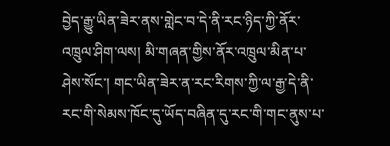བྱེད་རྒྱུ་ཡིན་ཟེར་ནས་གླེང་བ་དེ་ནི་རང་ཉིད་ཀྱི་ནོར་འཁྲུལ་ཤིག་ལས། མི་གཞན་གྱིས་ནོར་འཁྲུལ་མིན་པ་ཤེས་སོང་། གང་ཡིན་ཟེར་ན་རང་རིགས་ཀྱི་ལ་རྒྱ་དེ་ནི་རང་གི་སེམས་ཁོང་དུ་ཡོད་བཞིན་དུ་རང་གི་གང་ནུས་པ་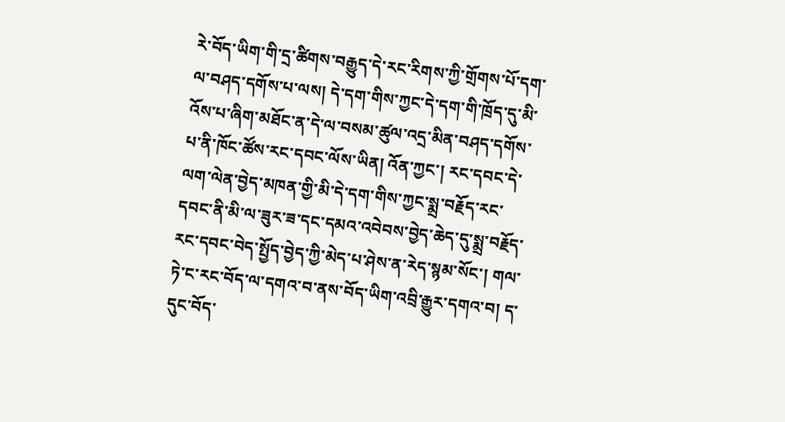རེ་བོད་ཡིག་གི་དྲ་ཚིགས་བརྒྱུད་དེ་རང་རིགས་ཀྱི་གྲོགས་པོ་དག་ལ་བཤད་དགོས་པ་ལས། དེ་དག་གིས་ཀྱང་དེ་དག་གི་ཁྲོད་དུ་མི་འོས་པ་ཞིག་མཐོང་ན་དེ་ལ་བསམ་ཚུལ་འདྲ་མིན་བཤད་དགོས་པ་ནི་ཁོང་ཚོས་རང་དབང་ལོས་ཡིན། འོན་ཀྱང་། རང་དབང་དེ་ལག་ལེན་བྱེད་མཁན་གྱི་མི་དེ་དག་གིས་ཀྱང་སྨྲ་བརྗོད་རང་དབང་ནི་མི་ལ་ཟུར་ཟ་དང་དམའ་འབེབས་བྱེད་ཆེད་དུ་སྨྲ་བརྗོད་རང་དབང་བེད་སྤྱོད་བྱེད་ཀྱི་མེད་པ་ཤེས་ན་རེད་སྙམ་སོང་། གལ་ཏེ་ང་རང་བོད་ལ་དགའ་བ་ནས་བོད་ཡིག་འབྲི་རྒྱུར་དགའ་བ། ད་དུང་བོད་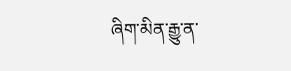ཞིག་མིན་རྒྱུ་ན་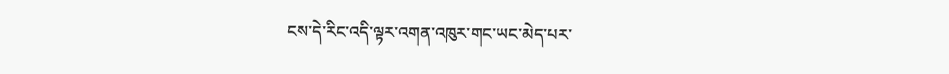ངས་དེ་རིང་འདི་ལྟར་འགན་འཁུར་གང་ཡང་མེད་པར་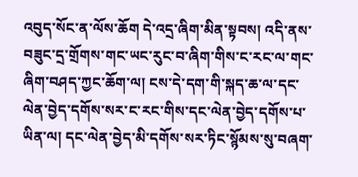འབུད་སོང་ན་ལོས་ཆོག དེ་འདྲ་ཞིག་མིན་སྟབས། འདི་ནས་བཟུང་དྲ་གྲོགས་གང་ཡང་རུང་བ་ཞིག་གིས་ང་རང་ལ་གང་ཞིག་བཤད་ཀྱང་ཆོག་ལ། ངས་དེ་དག་གི་སྐད་ཆ་ལ་དང་ལེན་བྱེད་དགོས་སར་ང་རང་གིས་དང་ལེན་བྱེད་དགོས་པ་ཡིན་ལ། དང་ལེན་བྱེད་མི་དགོས་སར་ཏིང་སྙོམས་སུ་བཞག་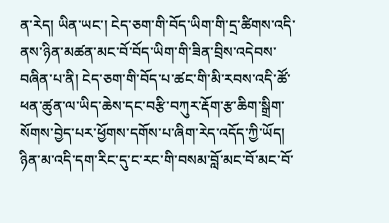ན་རེད། ཡིན་ཡང་། ངེད་ཅག་གི་བོད་ཡིག་གི་དྲ་ཚིགས་འདི་ནས་ཉིན་མཚན་མང་བོ་བོད་ཡིག་གི་ཟིན་བྲིས་འདེབས་བཞིན་པ་ནི། ངེད་ཅག་གི་བོད་པ་ཚང་གི་མི་རབས་འདི་ཚོ་ཕན་ཚུན་ལ་ཡིད་ཆེས་དང་བརྩི་བཀུར་རྡོག་རྩ་ཆིག་སྒྲིག་སོགས་བྱེད་པར་ཕྱོགས་དགོས་པ་ཞིག་རེད་འདོད་ཀྱི་ཡོད།
ཉིན་མ་འདི་དག་རིང་དུ་ང་རང་གི་བསམ་བློ་མང་བོ་མང་བོ་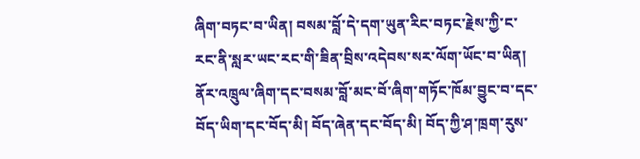ཞིག་བཏང་བ་ཡིན། བསམ་བློ་དེ་དག་ཡུན་རིང་བཏང་རྗེས་ཀྱི་ང་རང་ནི་སླར་ཡང་རང་གི་ཟིན་བྲིས་འདེབས་སར་ལོག་ཡོང་བ་ཡིན། ནོར་འཁྲུལ་ཞིག་དང་བསམ་བློ་མང་བོ་ཞིག་གཏོང་ཁོམ་བྱུང་བ་དང་བོད་ཡིག་དང་བོད་མི། བོད་ཞེན་དང་བོད་མི། བོད་ཀྱི་ཤ་ཁྲག་རུས་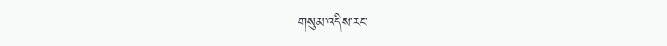གསུམ་འདིས་རང་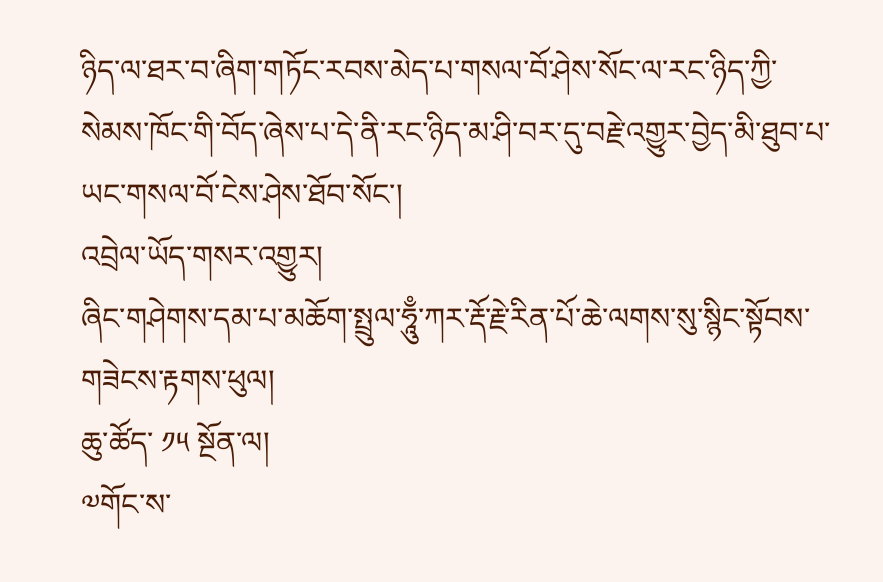ཉིད་ལ་ཐར་བ་ཞིག་གཏོང་རབས་མེད་པ་གསལ་བོ་ཤེས་སོང་ལ་རང་ཉིད་ཀྱི་སེམས་ཁོང་གི་བོད་ཞེས་པ་དེ་ནི་རང་ཉིད་མ་ཤི་བར་དུ་བརྗེ་འགྱུར་བྱེད་མི་ཐུབ་པ་ཡང་གསལ་བོ་ངེས་ཤེས་ཐོབ་སོང་།
འབྲེལ་ཡོད་གསར་འགྱུར།
ཞིང་གཤེགས་དམ་པ་མཆོག་སྤྲུལ་ཧཱུྃ་ཀར་རྡོ་རྗེ་རིན་པོ་ཆེ་ལགས་སུ་སྙིང་སྟོབས་གཟེངས་རྟགས་ཕུལ།
ཆུ་ཚོད་ ༡༥ སྔོན་ལ།
༧གོང་ས་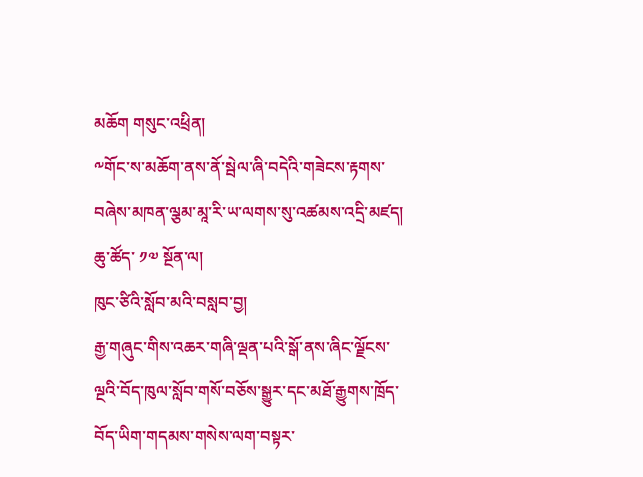མཆོག གསུང་འཕྲིན།
༸གོང་ས་མཆོག་ནས་ནོ་སྦེལ་ཞི་བདེའི་གཟེངས་རྟགས་བཞེས་མཁན་ལྕམ་མཱ་རི་ཡ་ལགས་སུ་འཚམས་འདྲི་མཛད།
ཆུ་ཚོད་ ༡༧ སྔོན་ལ།
ཁུང་ཙིའི་སློབ་མའི་བསླབ་བྱ།
རྒྱ་གཞུང་གིས་འཆར་གཞི་ལྡན་པའི་སྒོ་ནས་ཞིང་ལྗོངས་ལྔའི་བོད་ཁུལ་སློབ་གསོ་བཅོས་སྒྱུར་དང་མཐོ་རྒྱུགས་ཁྲོད་བོད་ཡིག་གདམས་གསེས་ལག་བསྟར་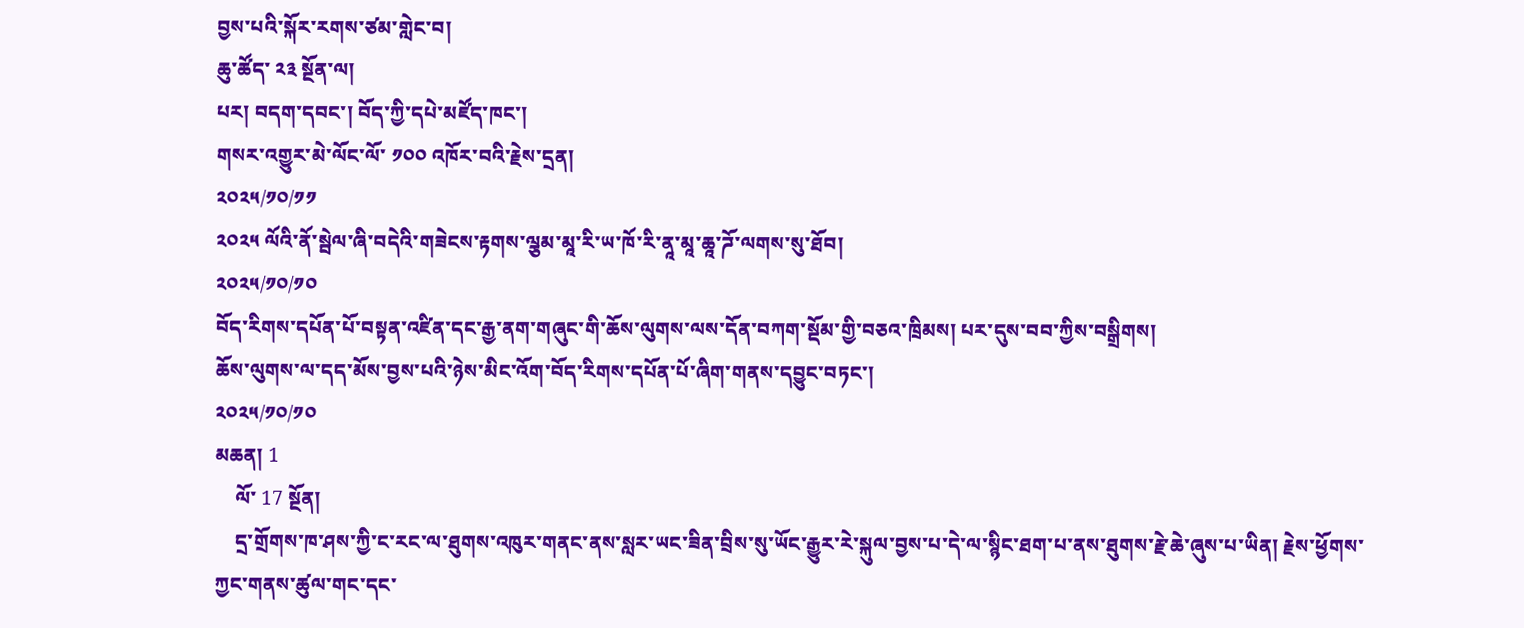བྱས་པའི་སྐོར་རགས་ཙམ་གླེང་བ།
ཆུ་ཚོད་ ༢༣ སྔོན་ལ།
པར། བདག་དབང་། བོད་ཀྱི་དཔེ་མཛོད་ཁང་།
གསར་འགྱུར་མེ་ལོང་ལོ་ ༡༠༠ འཁོར་བའི་རྗེས་དྲན།
༢༠༢༥/༡༠/༡༡
༢༠༢༥ ལོའི་ནོ་སྦེལ་ཞི་བདེའི་གཟེངས་རྟགས་ལྕམ་མཱ་རི་ཡ་ཁོ་རི་ནཱ་མཱ་ཆཱ་ཌོ་ལགས་སུ་ཐོབ།
༢༠༢༥/༡༠/༡༠
བོད་རིགས་དཔོན་པོ་བསྟན་འཛིན་དང་རྒྱ་ནག་གཞུང་གི་ཆོས་ལུགས་ལས་དོན་བཀག་སྡོམ་གྱི་བཅའ་ཁྲིམས། པར་དུས་བབ་ཀྱིས་བསྒྲིགས།
ཆོས་ལུགས་ལ་དད་མོས་བྱས་པའི་ཉེས་མིང་འོག་བོད་རིགས་དཔོན་པོ་ཞིག་གནས་དབྱུང་བཏང་།
༢༠༢༥/༡༠/༡༠
མཆན། 1
    ལོ་ 17 སྔོན།
    དྲ་གྲོགས་ཁ་ཤས་ཀྱི་ང་རང་ལ་ཐུགས་འཁུར་གནང་ནས་སླར་ཡང་ཟིན་བྲིས་སུ་ཡོང་རྒྱུར་རེ་སྐུལ་བྱས་པ་དེ་ལ་སྙིང་ཐག་པ་ནས་ཐུགས་རྗེ་ཆེ་ཞུས་པ་ཡིན། རྗེས་ཕྱོགས་ཀྱང་གནས་ཚུལ་གང་དང་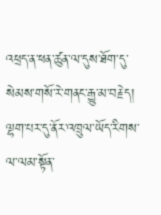འཕྲད་ན་ཕན་ཚུན་ལ་དུས་ཐོག་དུ་སེམས་གསོ་རེ་གནང་རྒྱུ་མ་བརྗེད། ལྷག་པར་དུ་ནོར་འཁྲུལ་ཡོད་རིགས་ལ་ལམ་སྟོན་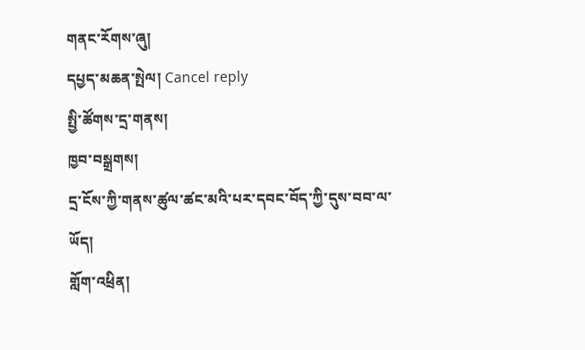གནང་རོགས་ཞུ།
དཔྱད་མཆན་སྤེལ། Cancel reply
སྤྱི་ཚོགས་དྲ་གནས།
ཁྱབ་བསྒྲགས།
དྲ་ངོས་ཀྱི་གནས་ཚུལ་ཚང་མའི་པར་དབང་བོད་ཀྱི་དུས་བབ་ལ་ཡོད།
གློག་འཕྲིན།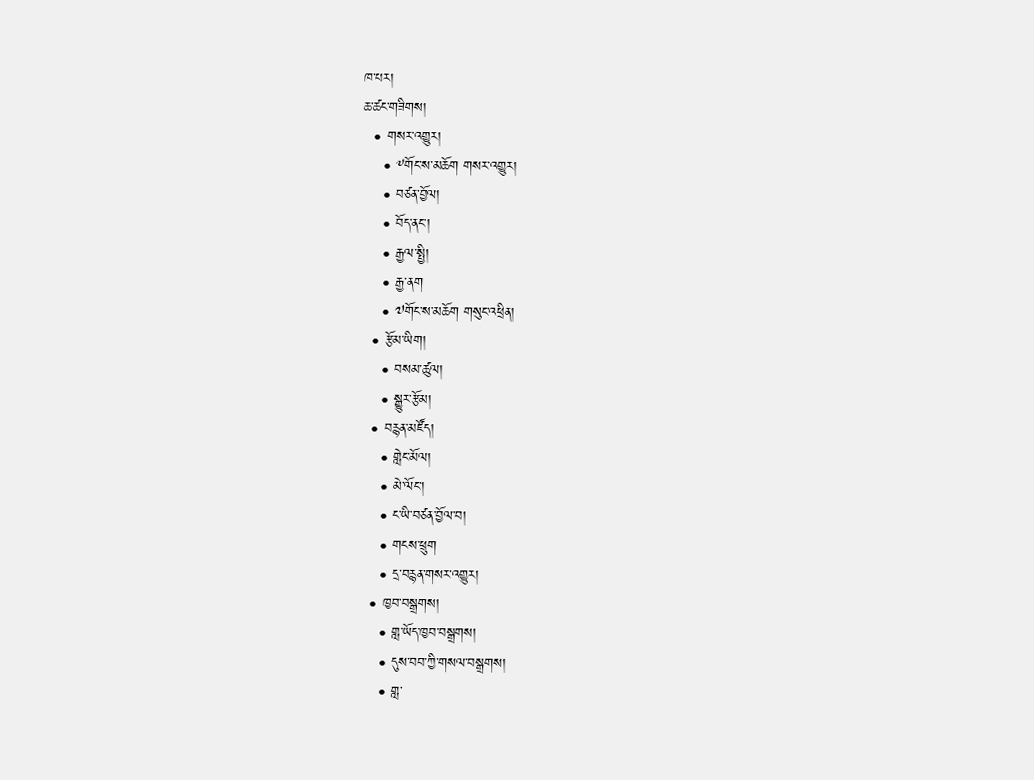ཁ་པར།
ཆ་ཚང་གཟིགས།
  • གསར་འགྱུར།
    • ༸གོང་ས་མཆོག གསར་འགྱུར།
    • བཙན་བྱོལ།
    • བོད་ནང་།
    • རྒྱལ་སྤྱི།
    • རྒྱ་ནག
    • ༧གོང་ས་མཆོག གསུང་འཕྲིན།
  • རྩོམ་ཡིག།
    • བསམ་ཚུལ།
    • སྒྱུར་རྩོམ།
  • བརྙན་མཛོད།
    • གླེང་མོལ།
    • མེ་ལོང་།
    • ང་ཡི་བཙན་བྱོལ་བ།
    • གངས་ཕྲུག
    • དྲ་བརྙན་གསར་འགྱུར།
  • ཁྱབ་བསྒྲགས།
    • གླ་ཡོད་ཁྱབ་བསྒྲགས།
    • དུས་བབ་ཀྱི་གསལ་བསྒྲགས།
    • གླ་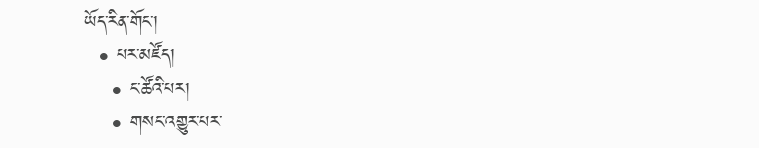ཡོད་རིན་གོང་།
  • པར་མཛོད།
    • ང་ཚོའི་པར།
    • གསང་འགྱུར་པར་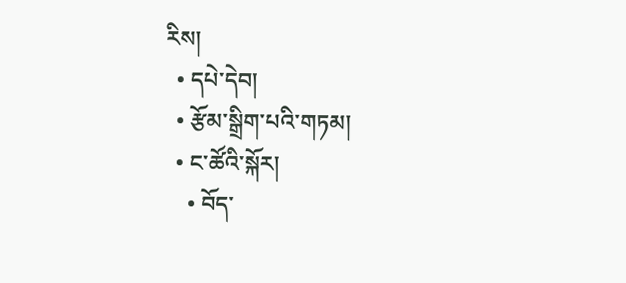རིས།
  • དཔེ་དེབ།
  • རྩོམ་སྒྲིག་པའི་གཏམ།
  • ང་ཚོའི་སྐོར།
    • བོད་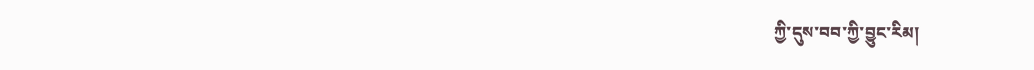ཀྱི་དུས་བབ་ཀྱི་བྱུང་རིམ།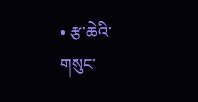• རྩ་ཆེའི་གསུང་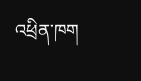འཕྲིན་ཁག